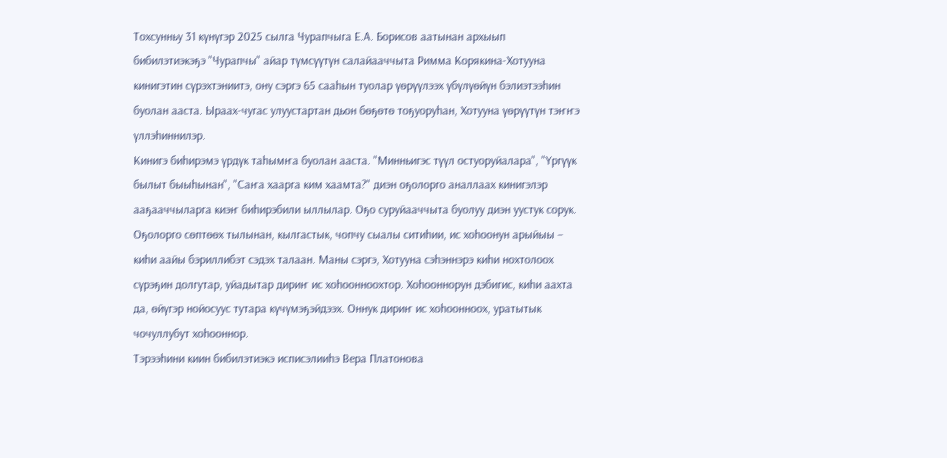Тохсунньу 31 күнүгэр 2025 сылга Чурапчыга Е.А. Борисов аатынан архыып бибилэтиэкэҕэ "Чурапчы" айар түмсүүтүн салайааччыта Римма Корякина-Хотууна кинигэтин сүрэхтэниитэ, ону сэргэ 65 сааһын туолар үөрүүлээх үбүлүөйүн бэлиэтээһин буолан ааста. Ыраах-чугас улуустартан дьон бөҕөтө тоҕуоруһан, Хотууна үөрүүтүн тэҥҥэ үллэһиннилэр.
Кинигэ биһирэмэ үрдүк таһымҥа буолан ааста. "Минньигэс түүл остуоруйалара", "Үргүүк былыт быыһынан", "Саҥа хаарга ким хаамта?" диэн оҕолорго аналлаах кинигэлэр ааҕааччыларга киэҥ биһирэбили ыллылар. Оҕо суруйааччыта буолуу диэн уустук сорук. Оҕолорго сөптөөх тылынан, кылгастык, чопчу сыалы ситиһии, ис хоһоонун арыйыы – киһи аайы бэриллибэт сэдэх талаан. Маны сэргэ, Хотууна сэһэннэрэ киһи нохтолоох сүрэҕин долгутар, уйадытар дириҥ ис хоһоонноохтор. Хоһооннорун дэбигис, киһи аахта да, өйүгэр нойосуус тутара күчүмэҕэйдээх. Оннук дириҥ ис хоһоонноох, уратытык чочуллубут хоһооннор.
Тэрээһини киин бибилэтиэкэ исписэлииһэ Вера Платонова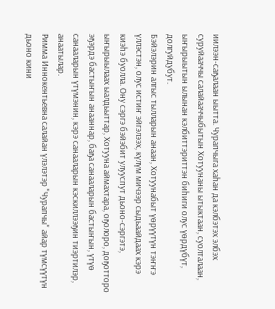иилээн-саҕалаан ыытта. Чурапчыга хаһан да кэлбэтэх элбэх суруйааччы салайааччыбытын Хотуунаны ытыктаан, суолталаан, ыҥырыытын ылынан кэлбиттэриттэн биһиги олус үөрдүбүт, долгуйдубут.
Бэйэлэрин алгыс тылларын анаан, Хотуунабыт үөрүүтүн тэҥҥэ үллэстэн, олус истиҥ эйгэлээх, күлүм мичээр сыдьаайдаах кэрэ киэһэ буолла. Ону сэргэ бэйэбит улууспут дьоно-сэргэтэ, ыҥырыылаах ыалдьыттар, Хотууна аймахтара, оҕолоро, доҕотторо эҕэрдэ бастыҥын анааннар, баҕа санааларын бастыҥын, үтүө санааларын үтүмэнин, кэрэ санааларын кэскиллээҕин тиэртилэр, анаатылар.
Римма Иннокентьевна салайан үлэлэтэр "Чурапчы" айар түмсүүтүн дьоно кини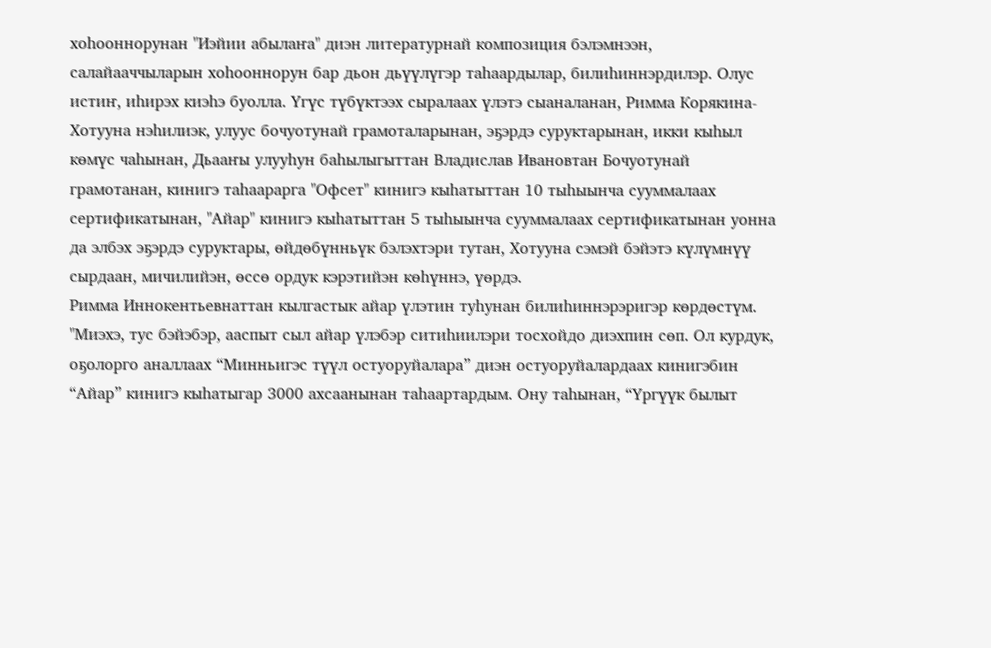хоһооннорунан "Иэйии абылаҥа" диэн литературнай композиция бэлэмнээн, салайааччыларын хоһооннорун бар дьон дьүүлүгэр таһаардылар, билиһиннэрдилэр. Олус истиҥ, иһирэх киэһэ буолла. Үгүс түбүктээх сыралаах үлэтэ сыаналанан, Римма Корякина-Хотууна нэһилиэк, улуус бочуотунай грамоталарынан, эҕэрдэ суруктарынан, икки кыһыл көмүс чаһынан, Дьааҥы улууһун баһылыгыттан Владислав Ивановтан Бочуотунай грамотанан, кинигэ таһаарарга "Офсет" кинигэ кыһатыттан 10 тыһыынча сууммалаах сертификатынан, "Айар" кинигэ кыһатыттан 5 тыһыынча сууммалаах сертификатынан уонна да элбэх эҕэрдэ суруктары, өйдөбүнньүк бэлэхтэри тутан, Хотууна сэмэй бэйэтэ күлүмнүү сырдаан, мичилийэн, өссө ордук кэрэтийэн көһүннэ, үөрдэ.
Римма Иннокентьевнаттан кылгастык айар үлэтин туһунан билиһиннэрэригэр көрдөстүм.
"Миэхэ, тус бэйэбэр, ааспыт сыл айар үлэбэр ситиһиилэри тосхойдо диэхпин сөп. Ол курдук, оҕолорго аналлаах “Минньигэс түүл остуоруйалара” диэн остуоруйалардаах кинигэбин “Айар” кинигэ кыһатыгар 3000 ахсаанынан таһаартардым. Ону таһынан, “Үргүүк былыт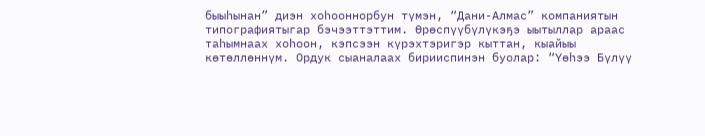быыһынан” диэн хоһооннорбун түмэн, “Дани-Алмас” компаниятын типографиятыгар бэчээттэттим. Өрөспүүбүлүкэҕэ ыытыллар араас таһымнаах хоһоон, кэпсээн күрэхтэригэр кыттан, кыайыы көтөллөннүм. Ордук сыаналаах бирииспинэн буолар: “Үөһээ Бүлүү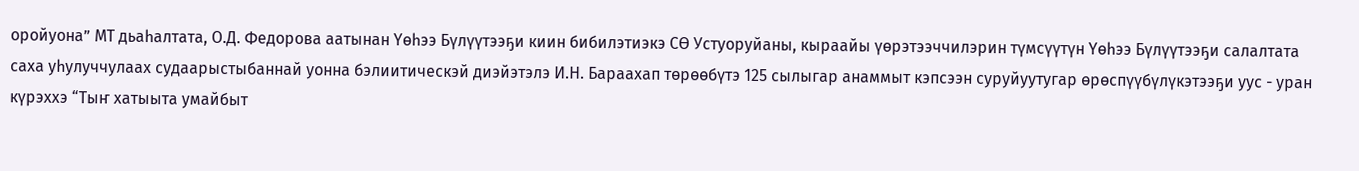оройуона” МТ дьаһалтата, О.Д. Федорова аатынан Үөһээ Бүлүүтээҕи киин бибилэтиэкэ СӨ Устуоруйаны, кыраайы үөрэтээччилэрин түмсүүтүн Үөһээ Бүлүүтээҕи салалтата саха уһулуччулаах судаарыстыбаннай уонна бэлиитическэй диэйэтэлэ И.Н. Бараахап төрөөбүтэ 125 сылыгар анаммыт кэпсээн суруйуутугар өрөспүүбүлүкэтээҕи уус - уран күрэххэ “Тыҥ хатыыта умайбыт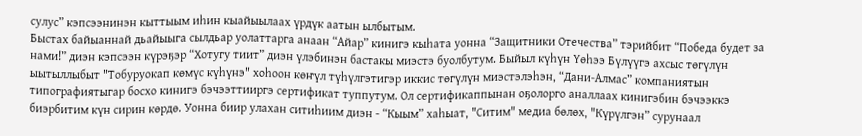сулус” кэпсээнинэн кыттыым иһин кыайыылаах үрдүк аатын ылбытым.
Быстах байыаннай дьайыыга сылдьар уолаттарга анаан “Айар” кинигэ кыһата уонна “Защитники Отечества” тэрийбит “Победа будет за нами!” диэн кэпсээн күрэҕэр “Хотугу тиит” диэн үлэбинэн бастакы миэстэ буолбутум. Быйыл күһүн Үөһээ Бүлүүгэ ахсыс төгүлүн ыытыллыбыт "Тобуруокап көмүс күһүнэ" хоһоон көҥүл түһүлгэтигэр иккис төгүлүн миэстэлэһэн, “Дани-Алмас” компаниятын типографиятыгар босхо кинигэ бэчээттииргэ сертификат туппутум. Ол сертификаппынан оҕолорго аналлаах кинигэбин бэчээккэ биэрбитим күн сирин көрдө. Уонна биир улахан ситиһиим диэн - “Кыым” хаһыат, "Ситим" медиа бөлөх, "Күрүлгэн” сурунаал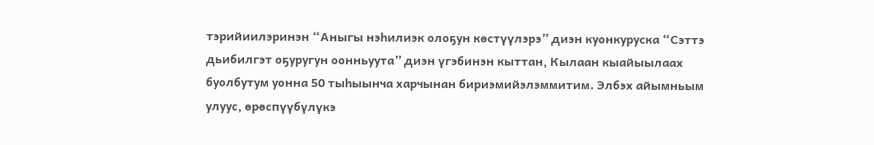тэрийиилэринэн “Аныгы нэһилиэк олоҕун көстүүлэрэ” диэн куонкуруска “Сэттэ дьибилгэт оҕуругун оонньуута” диэн үгэбинэн кыттан, Кылаан кыайыылаах буолбутум уонна 50 тыһыынча харчынан бириэмийэлэммитим. Элбэх айымньым улуус, өрөспүүбүлүкэ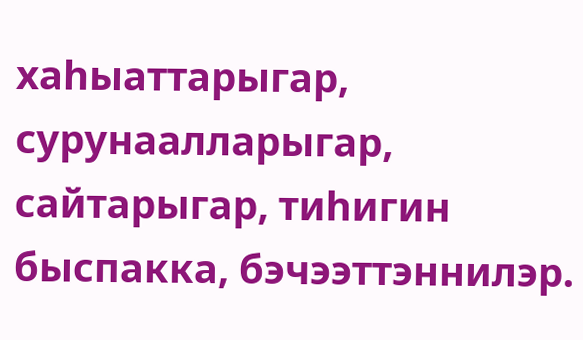хаһыаттарыгар, сурунаалларыгар, сайтарыгар, тиһигин быспакка, бэчээттэннилэр.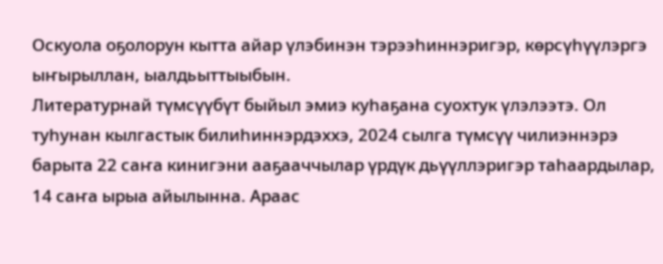Оскуола оҕолорун кытта айар үлэбинэн тэрээһиннэригэр, көрсүһүүлэргэ ыҥырыллан, ыалдьыттыыбын.
Литературнай түмсүүбүт быйыл эмиэ куһаҕана суохтук үлэлээтэ. Ол туһунан кылгастык билиһиннэрдэххэ, 2024 сылга түмсүү чилиэннэрэ барыта 22 саҥа кинигэни ааҕааччылар үрдүк дьүүллэригэр таһаардылар, 14 саҥа ырыа айылынна. Араас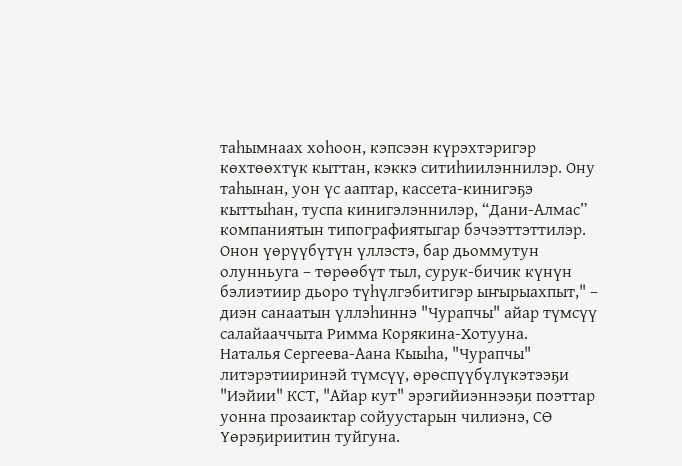таһымнаах хоһоон, кэпсээн күрэхтэригэр көхтөөхтүк кыттан, кэккэ ситиһиилэннилэр. Ону таһынан, уон үс ааптар, кассета-кинигэҕэ кыттыһан, туспа кинигэлэннилэр, “Дани-Алмас” компаниятын типографиятыгар бэчээттэттилэр. Онон үөрүүбүтүн үллэстэ, бар дьоммутун олунньуга – төрөөбүт тыл, сурук-бичик күнүн бэлиэтиир дьоро түһүлгэбитигэр ыҥырыахпыт," – диэн санаатын үллэһиннэ "Чурапчы" айар түмсүү салайааччыта Римма Корякина-Хотууна.
Наталья Сергеева-Аана Кыыһа, "Чурапчы" литэрэтииринэй түмсүү, өрөспүүбүлүкэтээҕи "Иэйии" КСТ, "Айар кут" эрэгийиэннээҕи поэттар уонна прозаиктар сойуустарын чилиэнэ, СӨ Үөрэҕириитин туйгуна.